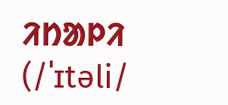ᱤᱴᱟᱞᱤ (/ˈɪtəli/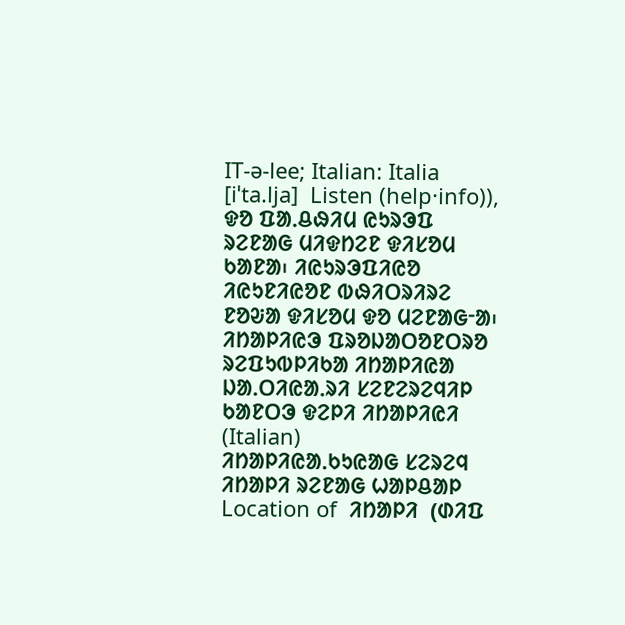IT-ə-lee; Italian: Italia [iˈta.lja]  Listen (help·info)), ᱫᱚ ᱯᱟᱹᱪᱷᱤᱢ ᱭᱩᱨᱳᱯ ᱨᱮᱱᱟᱜ ᱢᱤᱫᱴᱮᱱ ᱫᱤᱥᱚᱢ ᱠᱟᱱᱟ᱾ ᱤᱭᱩᱨᱳᱯᱤᱭᱚ ᱤᱭᱩᱱᱤᱭᱚᱱ ᱵᱷᱤᱛᱨᱤᱨᱮ ᱱᱚᱶᱟ ᱫᱤᱥᱚᱢ ᱫᱚ ᱢᱮᱱᱟᱜᱼᱟ᱾
ᱤᱴᱟᱞᱤᱭᱳ ᱯᱨᱚᱡᱟᱛᱚᱱᱛᱨᱚ
ᱨᱮᱯᱩᱵᱞᱤᱠᱟ ᱤᱴᱟᱞᱤᱭᱟ
ᱡᱟᱹᱛᱤᱭᱟᱹᱨᱤ ᱥᱮᱱᱮᱨᱮᱧᱤᱞ ᱠᱟᱱᱛᱳ ᱫᱮᱞᱤ ᱤᱴᱟᱞᱤᱭᱤ  (Italian)
ᱤᱴᱟᱞᱤᱭᱟᱹᱠᱩᱭᱟᱜ ᱥᱮᱨᱮᱧ
ᱤᱴᱟᱞᱤ ᱨᱮᱱᱟᱜ ᱦᱟᱞᱪᱟᱞ
Location of  ᱤᱴᱟᱞᱤ  (ᱰᱤᱯ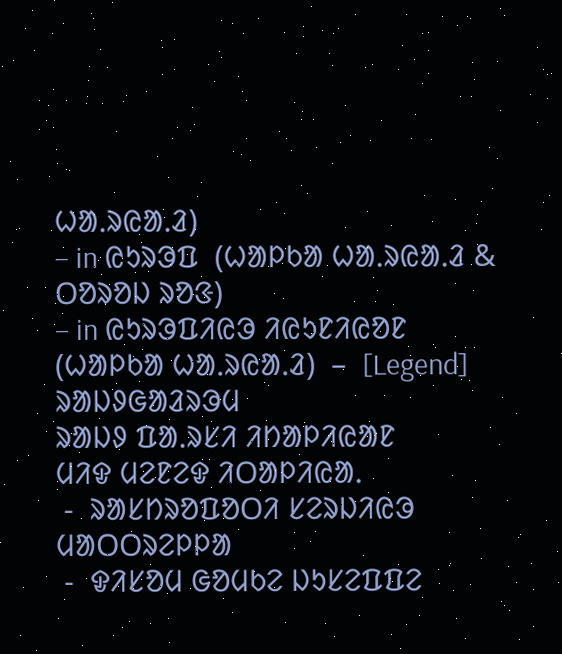ᱦᱟᱹᱨᱭᱟᱹᱲ)
– in ᱭᱩᱨᱳᱯ  (ᱦᱟᱞᱠᱟ ᱦᱟᱹᱨᱭᱟᱹᱲ & ᱛᱚᱨᱚᱡ ᱨᱚᱝ)
– in ᱭᱩᱨᱳᱯᱤᱭᱳ ᱤᱭᱩᱱᱤᱭᱚᱱ  (ᱦᱟᱞᱠᱟ ᱦᱟᱹᱨᱭᱟᱹᱲ)  –  [Legend]
ᱨᱟᱡᱽᱜᱟᱲᱨᱳᱢ
ᱨᱟᱡᱽ ᱯᱟᱹᱨᱥᱤ ᱤᱴᱟᱞᱤᱭᱟᱱ
ᱢᱤᱫ ᱢᱮᱱᱮᱫ ᱤᱛᱟᱞᱤᱭᱟᱹ
 -  ᱨᱟᱥᱴᱨᱚᱯᱚᱛᱤ ᱥᱮᱨᱡᱤᱭᱳ ᱢᱟᱛᱛᱨᱮᱞᱞᱟ
 -  ᱫᱤᱥᱚᱢ ᱜᱚᱢᱠᱮ ᱡᱩᱥᱮᱯᱯᱮ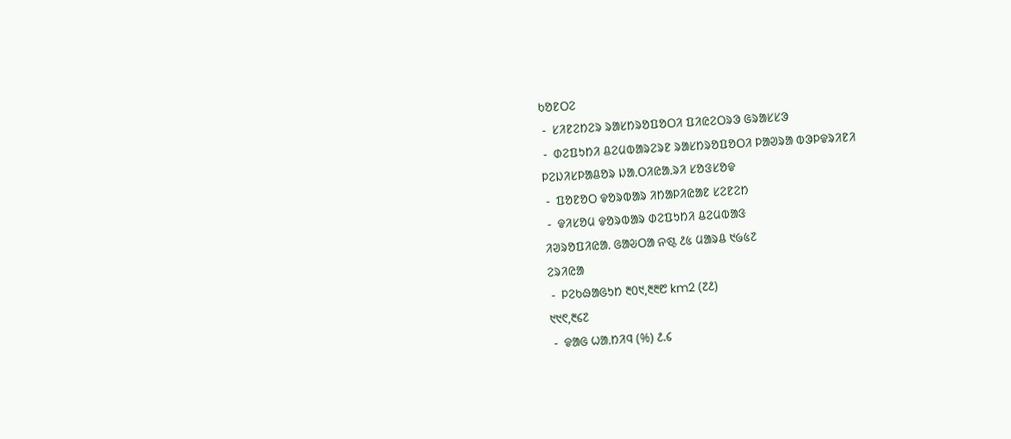ᱠᱚᱱᱛᱮ
 -  ᱥᱤᱱᱮᱴᱮᱨ ᱨᱟᱥᱴᱨᱚᱯᱚᱛᱤ ᱯᱤᱭᱮᱛᱨᱳ ᱜᱨᱟᱥᱥᱳ
 -  ᱰᱮᱯᱩᱴᱤ ᱪᱮᱢᱵᱟᱨᱮᱨᱱ ᱨᱟᱥᱴᱨᱚᱯᱚᱛᱤ ᱞᱟᱣᱨᱟ ᱵᱳᱞᱫᱨᱤᱱᱤ
ᱞᱮᱡᱤᱥᱞᱟᱪᱚᱨ ᱡᱟᱹᱛᱤᱭᱟᱹᱨᱤ ᱥᱚᱝᱥᱚᱫ
 -  ᱯᱚᱱᱚᱛ ᱫᱚᱨᱵᱟᱨ ᱤᱴᱟᱞᱤᱭᱟᱱ ᱥᱮᱱᱮᱴ
 -  ᱫᱤᱥᱚᱢ ᱫᱚᱨᱵᱟᱨ ᱰᱮᱯᱩᱴᱤ ᱪᱮᱢᱵᱟᱝ
ᱤᱣᱨᱚᱯᱤᱭᱟᱹ ᱜᱟᱶᱛᱟ ନଷ୍ଟ ᱒᱕ ᱢᱟᱨᱪ ᱑᱙᱕᱗
ᱮᱨᱤᱭᱟ
 -  ᱞᱮᱠᱷᱟᱜᱩᱴ ᱓᱐᱑,᱓᱓᱘ km2 (᱗᱒)
᱑᱑᱖,᱓᱔᱗
 -  ᱫᱟᱜ ᱦᱟᱹᱴᱤᱧ (%) ᱒.᱔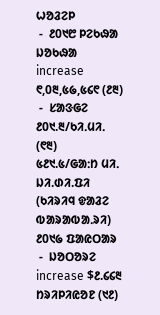ᱦᱚᱲᱮᱞ
 -  ᱒0᱑᱘ ᱞᱮᱠᱷᱟ ᱡᱚᱠᱷᱟ increase ᱖,0᱓,᱕᱙,᱕᱔᱖ (᱒᱓)
 -  ᱥᱟᱝᱜᱮ ᱒0᱑.᱓/ᱠᱤᱹᱢᱤᱹ (᱖᱓)
᱕᱒᱑.᱕/ᱜᱟᱺᱴ ᱢᱤᱹ
ᱡᱤ.ᱰᱤ.ᱯᱤ (ᱠᱤᱨᱤᱧ ᱫᱟᱲᱮ ᱵᱟᱨᱟᱵᱟᱹᱨᱤ) ᱒0᱑᱙ ᱯᱟᱭᱛᱟᱨ
 -  ᱡᱚᱛᱚᱨᱮ increase $᱒.᱔᱔᱓ ᱴᱨᱤᱞᱤᱭᱚᱱ (᱑᱒)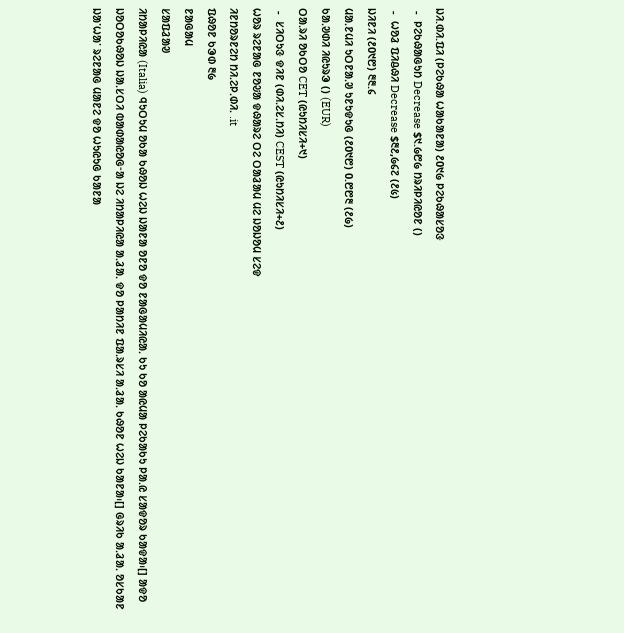ᱡᱤ.ᱰᱤ.ᱯᱤ (ᱞᱮᱠᱷᱟ ᱦᱟᱠᱟᱱᱟ) ᱒0᱑᱙ ᱞᱮᱠᱷᱟᱥᱚᱝ
 -  ᱞᱮᱠᱷᱟᱜᱩᱴ Decrease $᱑.᱙᱘᱙ ᱴᱨᱤᱞᱤᱭᱚᱱ ()
 -  ᱦᱚᱲ ᱯᱤᱪᱷᱤ Decrease $᱓᱒,᱙᱔᱗ (᱒᱕)
ᱡᱤᱱᱤ (᱒0᱑᱘) ᱓᱓.᱔
ᱢᱟᱹᱱᱢᱤ ᱩᱛᱱᱟᱹᱣ ᱩᱱᱩᱫᱩᱜ (᱒0᱑᱘) 0.᱘᱘᱓ (᱒᱙)
ᱠᱟᱹᱣᱰᱤ ᱤᱭᱩᱨᱳ () (EUR)
ᱛᱟᱹᱨᱤ ᱚᱠᱛᱚ CET (ᱭᱩᱴᱤᱥᱤ+᱑)
 -  ᱥᱤᱛᱩᱝ ᱫᱤᱱ (ᱰᱤᱹᱮᱥᱹᱴᱤ) CEST (ᱭᱩᱴᱤᱥᱤ+᱒)
ᱦᱚᱨ ᱨᱮᱱᱟᱜ ᱱᱚᱶᱟ ᱫᱷᱟᱨᱮ ᱛᱮ ᱛᱟᱲᱟᱢ ᱢᱮ ᱡᱚᱡᱚᱢ ᱥᱮᱫ
ᱤᱱᱴᱚᱨᱱᱮᱴ ᱴᱤᱹᱮᱞᱹᱰᱤᱹ .it
ᱯᱷᱚᱱ ᱠᱳᱰ ᱓᱙
ᱱᱟᱜᱟᱢ
ᱥᱟᱯᱲᱟᱣ
ᱤᱴᱟᱞᱤᱭᱟ (Italia) ᱧᱩᱛᱩᱢ ᱚᱠᱟ ᱠᱷᱚᱡ ᱦᱮᱡ ᱡᱟᱱᱟ ᱚᱱᱚ ᱫᱚ ᱱᱟᱜᱟᱢᱤᱭᱟᱹ ᱠᱩ ᱠᱚ ᱟᱭᱢᱟ ᱞᱮᱠᱟᱠᱩ ᱞᱟᱹᱭ ᱥᱟᱫᱚᱨ ᱠᱟᱫᱟ᱾[] ᱟᱫᱚ ᱡᱚᱛᱚᱠᱷᱚᱡ ᱡᱟᱹᱥᱛᱤ ᱵᱟᱰᱟᱭᱚᱜᱼᱟ ᱡᱮ ᱤᱴᱟᱞᱤᱭᱟ ᱟᱹᱲᱟᱹ ᱫᱚ ᱞᱟᱴᱤᱱ ᱯᱟᱹᱨᱥᱤ ᱟᱹᱲᱟᱹ ᱠᱷᱚᱱ ᱦᱮᱡ ᱠᱟᱱᱟ᱾[] ᱜᱨᱤᱠ ᱟᱹᱲᱟᱹ ᱚᱥᱠᱟᱱ ᱡᱟᱸᱦᱟᱸ ᱨᱮᱱᱟᱜ ᱢᱟᱱᱮ ᱫᱚ ᱦᱩᱭᱩᱜ ᱠᱟᱱᱟ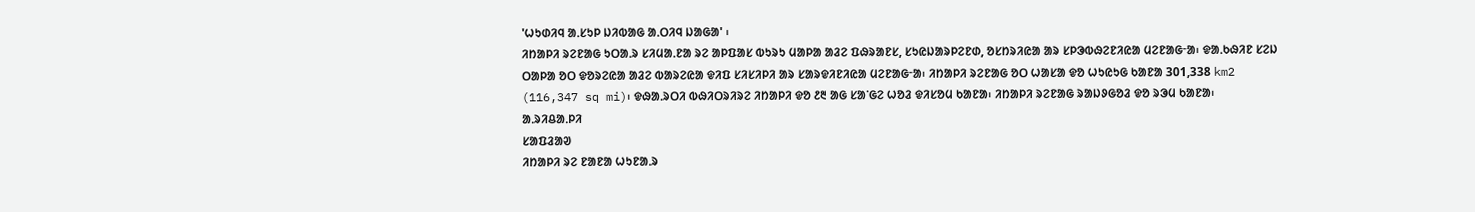'ᱦᱩᱰᱤᱧ ᱟᱹᱥᱩᱞ ᱡᱤᱵᱟᱜ ᱟᱹᱛᱤᱧ ᱡᱟᱜᱟ' ᱾
ᱤᱴᱟᱞᱤ ᱨᱮᱱᱟᱜ ᱩᱛᱟᱹᱨ ᱥᱤᱢᱟᱹᱱᱟ ᱨᱮ ᱟᱞᱯᱟᱥ ᱵᱩᱨᱩ ᱢᱟᱞᱟ ᱟᱲᱮ ᱯᱷᱨᱟᱱᱥ, ᱥᱩᱭᱡᱟᱨᱞᱮᱱᱰ, ᱚᱥᱴᱨᱤᱭᱟ ᱟᱨ ᱥᱞᱳᱵᱷᱮᱱᱤᱭᱟ ᱢᱮᱱᱟᱜᱼᱟ᱾ ᱫᱟᱹᱠᱷᱤᱱ ᱥᱮᱡ ᱛᱟᱞᱟ ᱚᱛ ᱫᱚᱨᱮᱭᱟ ᱟᱲᱮ ᱵᱟᱨᱮᱭᱟ ᱫᱤᱯ ᱥᱤᱥᱤᱞᱤ ᱟᱨ ᱥᱟᱨᱫᱤᱱᱤᱭᱟ ᱢᱮᱱᱟᱜᱼᱟ᱾ ᱤᱴᱟᱞᱤ ᱨᱮᱱᱟᱜ ᱚᱛ ᱦᱟᱥᱟ ᱫᱚ ᱦᱩᱭᱩᱜ ᱠᱟᱱᱟ 301,338 km2 (116,347 sq mi)᱾ ᱫᱷᱟᱹᱨᱛᱤ ᱵᱷᱤᱛᱨᱤᱨᱮ ᱤᱴᱟᱞᱤ ᱫᱚ ᱒᱓ ᱟᱜ ᱥᱟᱸᱜᱮ ᱦᱚᱲ ᱫᱤᱥᱚᱢ ᱠᱟᱱᱟ᱾ ᱤᱴᱟᱞᱤ ᱨᱮᱱᱟᱜ ᱨᱟᱡᱽᱜᱚᱲ ᱫᱚ ᱨᱳᱢ ᱠᱟᱱᱟ᱾
ᱟᱹᱨᱤᱪᱟᱹᱞᱤ
ᱥᱟᱯᱲᱟᱣ
ᱤᱴᱟᱞᱤ ᱨᱮ ᱱᱟᱱᱟ ᱦᱩᱱᱟᱹᱨ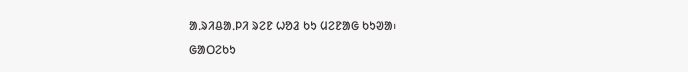ᱟᱹᱨᱤᱪᱟᱹᱞᱤ ᱨᱮᱱ ᱦᱚᱲ ᱠᱩ ᱢᱮᱱᱟᱜ ᱠᱩᱣᱟ᱾
ᱜᱟᱛᱮᱠᱩ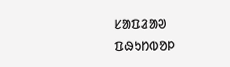ᱥᱟᱯᱲᱟᱣ
ᱯᱷᱩᱴᱵᱚᱞ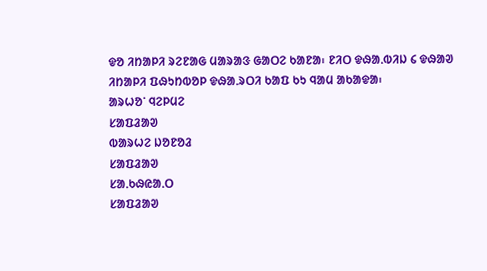ᱫᱚ ᱤᱴᱟᱞᱤ ᱨᱮᱱᱟᱜ ᱢᱟᱨᱟᱝ ᱜᱟᱛᱮ ᱠᱟᱱᱟ᱾ ᱱᱤᱛ ᱫᱷᱟᱹᱵᱤᱡ ᱔ ᱫᱷᱟᱣ ᱤᱴᱟᱞᱤ ᱯᱷᱩᱴᱵᱚᱞ ᱫᱷᱟᱹᱨᱛᱤ ᱠᱟᱯ ᱠᱩ ᱧᱟᱢ ᱟᱠᱟᱫᱟ᱾
ᱟᱨᱦᱚᱸ ᱧᱮᱞᱢᱮ
ᱥᱟᱯᱲᱟᱣ
ᱵᱟᱨᱦᱮ ᱡᱚᱱᱚᱲ
ᱥᱟᱯᱲᱟᱣ
ᱥᱟᱹᱠᱷᱭᱟᱹᱛ
ᱥᱟᱯᱲᱟᱣ